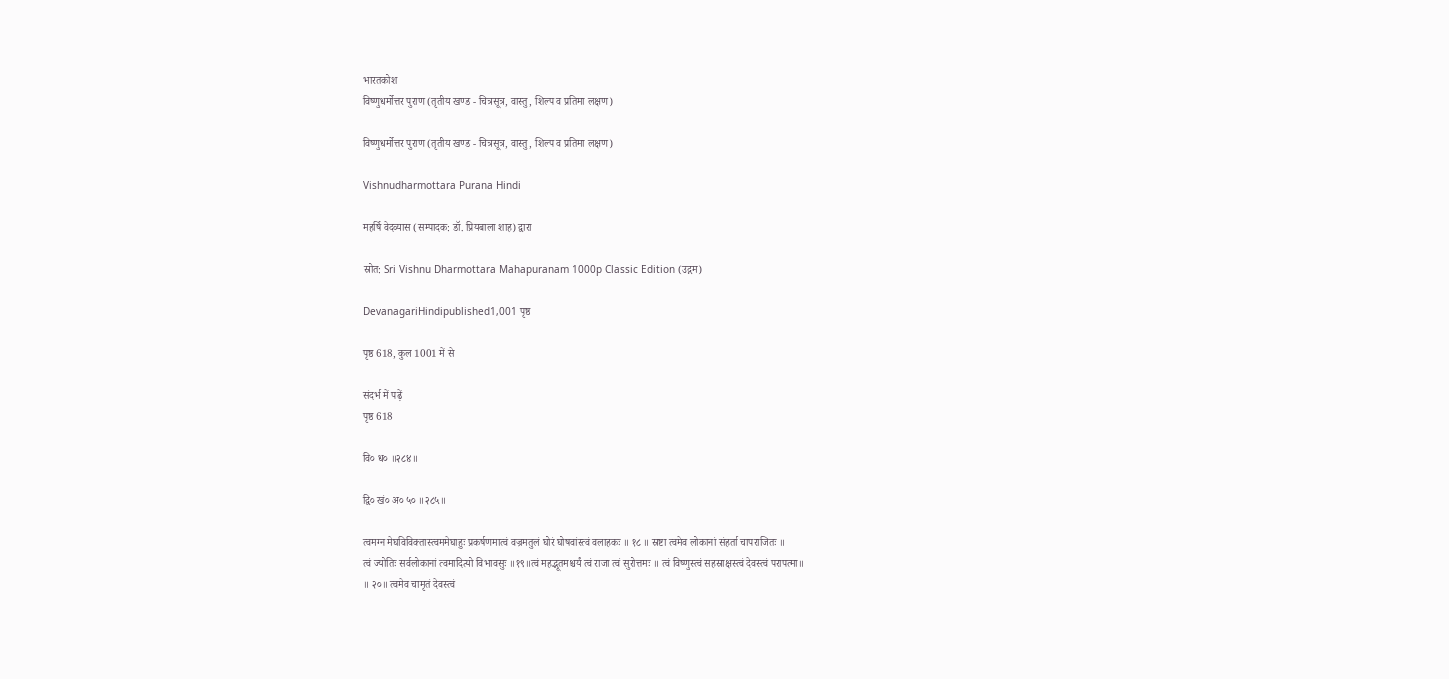भारतकोश
विष्णुधर्मोत्तर पुराण (तृतीय खण्ड - चित्रसूत्र, वास्तु, शिल्प व प्रतिमा लक्षण)

विष्णुधर्मोत्तर पुराण (तृतीय खण्ड - चित्रसूत्र, वास्तु, शिल्प व प्रतिमा लक्षण)

Vishnudharmottara Purana Hindi

महर्षि वेदव्यास (सम्पादक: डॉ. प्रियबाला शाह) द्वारा

स्रोत: Sri Vishnu Dharmottara Mahapuranam 1000p Classic Edition (उद्गम)

DevanagariHindipublished1,001 पृष्ठ

पृष्ठ 618, कुल 1001 में से

संदर्भ में पढ़ें
पृष्ठ 618

वि० ध० ॥२८४॥

द्वि० खं० अ० ५० ॥२८५॥

त्वमग्न मेघविविक्तास्त्वममेघाहुः प्रकर्षणमात्वं वज्रमतुलं घोरं घोषवांस्त्वं वलाहकः ॥ १८ ॥ स्रष्टा त्वमेव लोकानां संहर्ता चापराजितः ॥
त्वं ज्योतिः सर्वलोकानां त्वमादित्यो विभावसुः ॥१९॥त्वं महद्भूतमश्चर्यं त्वं राजा त्वं सुरोत्तमः ॥ त्वं विष्णुस्त्वं सहस्राक्षस्त्वं देवस्त्वं परापत्मा॥
॥ २०॥ त्वमेव चामृतं देवस्त्वं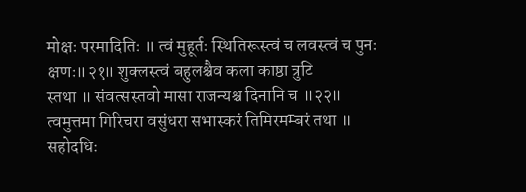मोक्षः परमादितिः ॥ त्वं मुहूर्तः स्थितिरूस्त्वं च लवस्त्वं च पुनः क्षणः॥२१॥ शुक्लस्त्वं बहुलश्चैव कला काष्ठा त्रुटि
स्तथा ॥ संवत्सस्तवो मासा राजन्यश्च दिनानि च ॥२२॥ त्वमुत्तमा गिरिचरा वसुंधरा सभास्करं तिमिरमम्बरं तथा ॥ सहोदधिः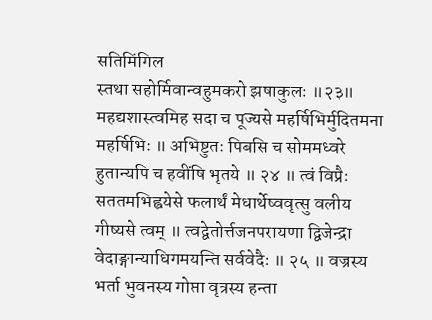सतिमिंगिल
स्तथा सहोर्मिवान्वहुमकरो झषाकुलः ॥२३॥ महद्यशास्त्वमिह सदा च पूज्यसे महर्षिभिर्मुदितमना महर्षिभिः ॥ अभिष्टुतः पिबसि च सोममध्वरे
हुतान्यपि च हवींषि भृतये ॥ २४ ॥ त्वं विप्रैः सततमभिह्वयेसे फलार्थं मेधार्थेष्ववृत्सु वलीय गीष्यसे त्वम् ॥ त्वद्वेतोर्त्तजनपरायणा द्विजेन्द्रा
वेदाङ्गान्याधिगमयन्ति सर्ववेदैः ॥ २५ ॥ वज्रस्य भर्ता भुवनस्य गोप्ता वृत्रस्य हन्ता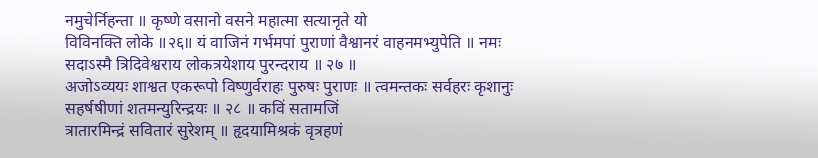नमुचेर्निहन्ता ॥ कृष्णे वसानो वसने महात्मा सत्यानृते यो
विविनक्ति लोके ॥२६॥ यं वाजिनं गर्भमपां पुराणां वैश्वानरं वाहनमभ्युपेति ॥ नमः सदाऽस्मै त्रिदिवेश्वराय लोकत्रयेशाय पुरन्दराय ॥ २७ ॥
अजोऽव्ययः शाश्वत एकरूपो विष्णुर्वराहः पुरुषः पुराणः ॥ त्वमन्तकः सर्वहरः कृशानुः सहर्षषीणां शतमन्युरिन्द्रयः ॥ २८ ॥ कविं सतामजिं
त्रातारमिन्द्रं सवितारं सुरेशम् ॥ हृदयामिश्रकं वृत्रहणं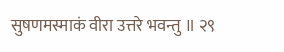सुषणमस्माकं वीरा उत्तरे भवन्तु ॥ २९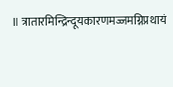॥ त्रातारमिन्द्रिन्दूयकारणमज्जमग्निप्रथायं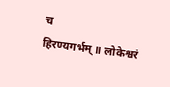च
हिरण्यगर्भम् ॥ लोकेश्वरं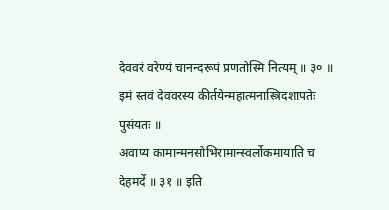देववरं वरेण्यं चानन्दरूपं प्रणतोस्मि नित्यम् ॥ ३० ॥ इमं स्तवं देववरस्य कीर्तयेन्महात्मनास्त्रिदशापतेः पुसंयतः ॥
अवाप्य कामान्मनसोभिरामान्स्वर्लोकमायाति च देहमर्दे ॥ ३१ ॥ इति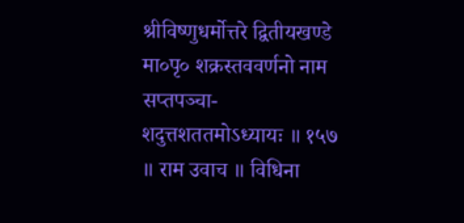श्रीविष्णुधर्मोत्तरे द्वितीयखण्डे मा०पृ० शक्रस्तववर्णनो नाम सप्तपञ्चा-
शदुत्तशततमोऽध्यायः ॥ १५७ ॥ राम उवाच ॥ विधिना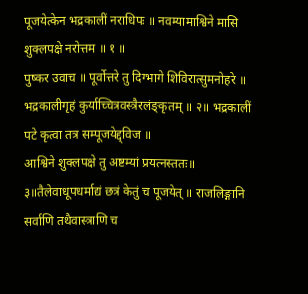पूजयेत्केन भद्रकालीं नराधिपः ॥ नवम्यामाश्विने मासि शुक्लपक्षे नरोत्तम ॥ १ ॥
पुष्कर उवाच ॥ पूर्वोत्तरे तु दिग्भागे शिविरात्सुमनोहरे ॥ भद्रकालीगृहं कुर्याच्चित्रवस्त्रैरलंङ्कृतम् ॥ २॥ भद्रकालीं पटे कृत्वा तत्र सम्पूजयेद्द्विज ॥
आश्विने शुक्लपक्षे तु अष्टम्यां प्रयत्नस्ततः॥ ३॥तैलेवाधूपधर्माद्यं छत्रं केतुं च पूजयेत् ॥ राजलिङ्गानि सर्वाणि तथैवास्त्राणि च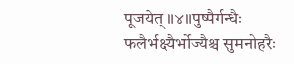पूजयेत् ॥४॥पुष्पैर्गन्धैः
फलैर्भक्ष्यैर्भोज्यैश्च सुमनोहरैः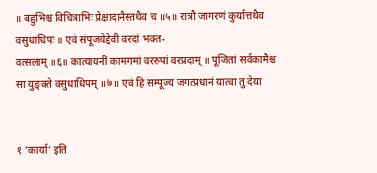॥ बहुभिश्च विचित्राभिः प्रेक्षादानैस्तथैव च ॥५॥ रात्रौ जागरणं कुर्यात्तथैव वसुधाधिपः ॥ एवं संपूजयेद्देवी वरदां भक्त-
वत्सलाम् ॥६॥ कात्यायनीं कामगमां वररुपां वरप्रदाम् ॥ पूजितां सर्वकामैश्च सा युङ्क्ते वसुधाधिपम् ॥७॥ एवं हि सम्पूज्य जगत्प्रधानं यात्वा तु देया


१ 'कार्या' इति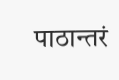पाठान्तरं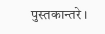पुस्तकान्तरे ।